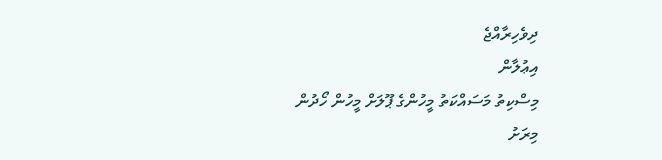ދިވެހިރާއްޖެ
އިޢުލާން
މިސްކިތު މަސައްކަތު މީހުންގެ ޕޫލަށް މީހުން ހޯދުން
މިރަށު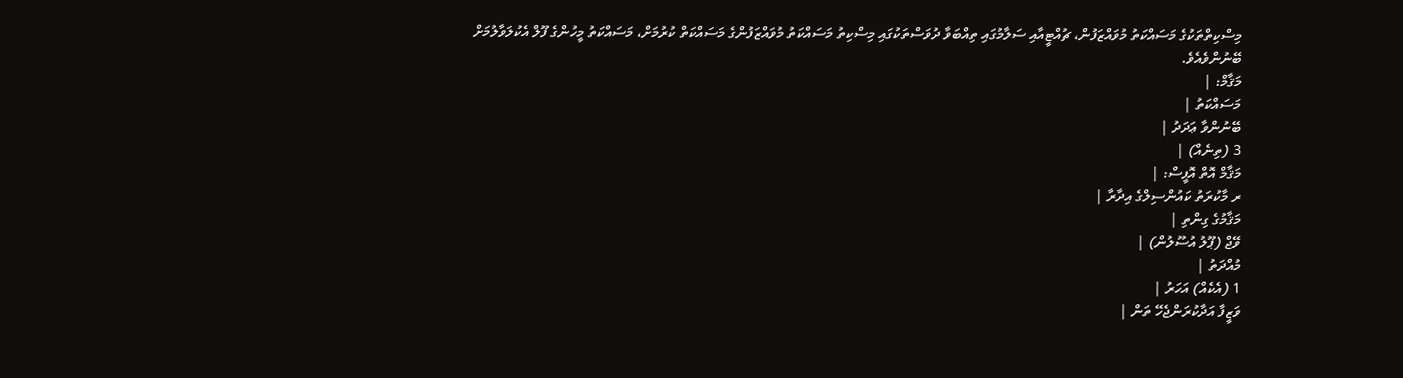މިސްކިތްތަކުގެ މަސައްކަތު މުވައްޒަފުން، ޗުއްޓީއާއި ސަލާމުގައި ތިއްބަވާ ދުވަސްތަކުގައި މިސްކިތު މަސައްކަތު މުވައްޒަފުންގެ މަސައްކަތް ކުރުމަށް، މަސައްކަތު މީހުންގެ ފޫލް އެކުލަވާލުމަށް ބޭނުންވެއެވެ.
މަޤާމް: |
މަސައްކަތު |
ބޭނުންވާ ޢަދަދު |
3 (ތިނެއް) |
މަޤާމް އޮތް އޮފީސް: |
ރ މާކުރަތު ކައުންސިލްގެ އިދާރާ |
މަޤާމުގެ ގިންތި |
ވޭޖް (ޕޫލު އުސޫލުން) |
މުއްދަތު |
1 (އެކެއް) އަހަރު |
ވަޒީފާ އަދާކުރަންޖެހޭ ތަން |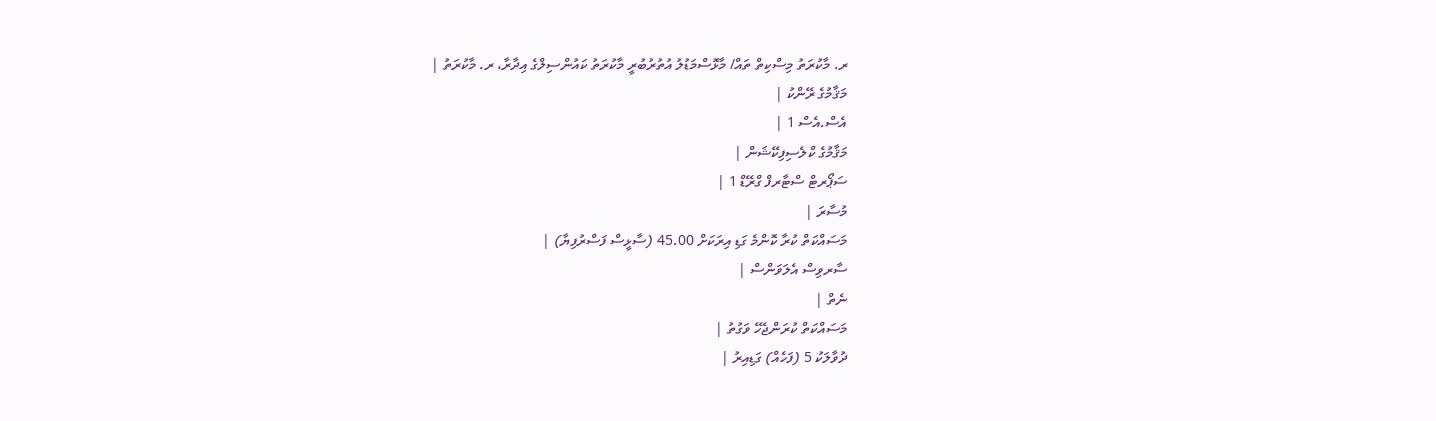ރ. މާކުރަތު މިސްކިތް ތައް/ މާޅޮސްމަޑުލު އުތުރުބުރީ މާކުރަތު ކައުންސިލްގެ އިދާރާ، ރ. މާކުރަތު |
މަޤާމުގެ ރޭންކު |
އެސް.އެސް 1 |
މަޤާމުގެ ކްލެސިފިކޭޝަން |
ސަޕޯރޓް ސްޓާރފް ގްރޭޑް 1 |
މުސާރަ |
މަސައްކަތް ކުރާ ކޮންމެ ގަޑި އިރަކަށް 45.00 (ސާޅީސް ފަސްރުފިޔާ) |
ސާރވިސް އެލަވަންސް |
ނެތް |
މަސައްކަތް ކުރަންޖެހޭ ވަގުތު |
ދުވާލަކު 5 (ފަހެއް) ގަޑިއިރު |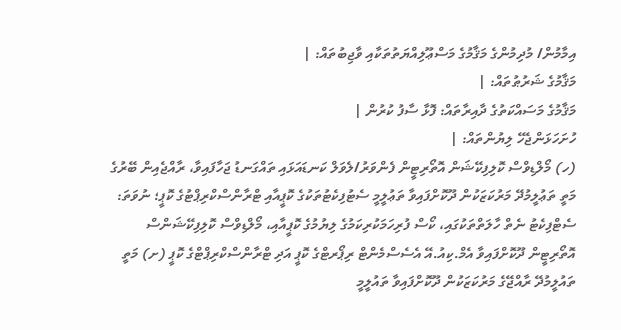އިމާމުން/ މުދިމުންގެ މަޤާމުގެ މަސްޢޫލިއްޔަތުތަކާއި ވާޖިބުތައް: |
މަޤާމުގެ ޝަރުޠުތައް: |
މަޤާމުގެ މަސައްކަތުގެ ދާއިރާތައް: ފޮޅާ ސާފު ކުރުން |
ހުށަހަޅަންޖެހޭ ލިޔުންތައް: |
(ހ) މޯލްޑިވްސް ކޮލިފިކޭޝަން އޮތޯރިޓީން ފެންވަރު/ލެވަލް ކަނޑައަޅައި ތައްގަނޑު ޖަހާފައިވާ، ރާއްޖެއިން ބޭރުގެ މަތީ ތަޢުލީމުދޭ މަރުކަޒަކުން ދޫކޮށްފައިވާ ތަޢުލީމީ ސެޓުފިކެޓުތަކުގެ ކޮޕީއާއި ޓްރާންސްކްރިޕްޓުގެ ކޮޕީ؛ ނުވަތަ: ސެޓްފިކެޓު ނެތް ހާލަތްތަކުގައި، ކޯސް ފުރިހަމަކުރިކަމުގެ ލިޔުމުގެ ކޮޕީއާއި، މޯލްޑިވްސް ކޮލިފިކޭޝަންސް އޮތޯރިޓީން ދޫކޮށްފައިވާ އެމް.ކިއު.އޭ އެސެސްމެންޓް ރިޕޯރޓްގެ ކޮޕީ އަދި ޓްރާންސްކްރިޕްޓްގެ ކޮޕީ (ށ) މަތީ ތައުލީމުދޭ ރާއްޖޭގެ މަރުކަޒަކުން ދޫކޮށްފައިވާ ތައުލީމީ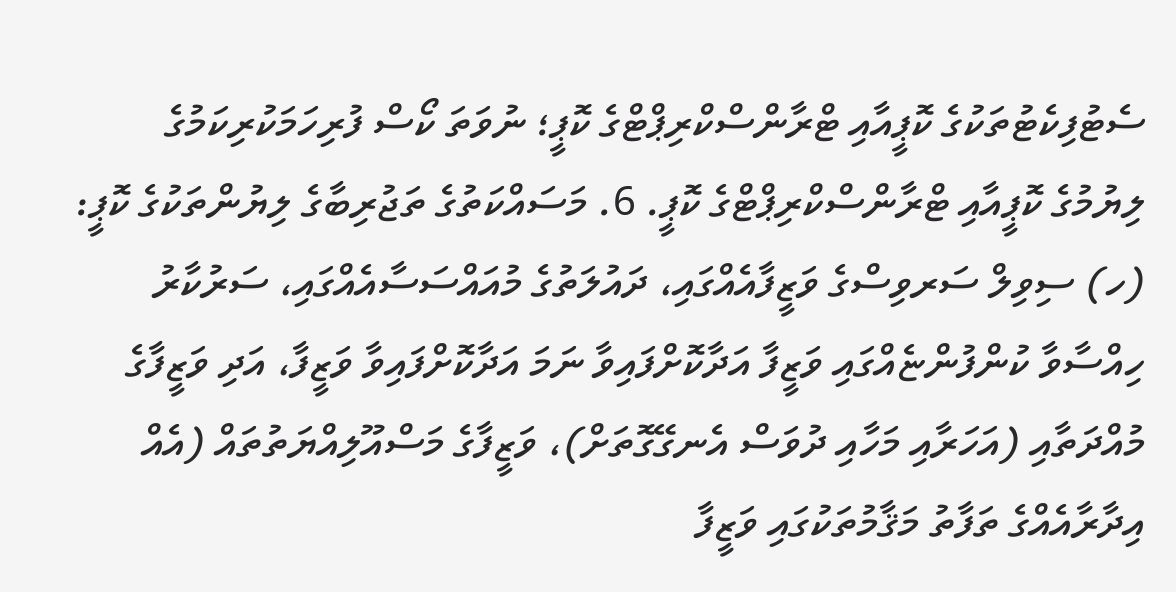ސެޓުފިކެޓުތަކުގެ ކޮޕީއާއި ޓްރާންސްކްރިޕްޓްގެ ކޮޕީ؛ ނުވަތަ ކޯސް ފުރިހަމަކުރިކަމުގެ ލިޔުމުގެ ކޮޕީއާއި ޓްރާންސްކްރިޕްޓްގެ ކޮޕީ. 6. މަސައްކަތުގެ ތަޖުރިބާގެ ލިޔުންތަކުގެ ކޮޕީ: (ހ) ސިވިލް ސަރވިސްގެ ވަޒީފާއެއްގައި، ދައުލަތުގެ މުއައްސަސާއެއްގައި، ސަރުކާރު ހިއްސާވާ ކުންފުންޏެއްގައި ވަޒީފާ އަދާކޮށްފައިވާ ނަމަ އަދާކޮށްފައިވާ ވަޒީފާ، އަދި ވަޒީފާގެ މުއްދަތާއި (އަހަރާއި މަހާއި ދުވަސް އެނގޭގޮތަށް)، ވަޒީފާގެ މަސްއޫލިއްޔަތުތައް (އެއް އިދާރާއެއްގެ ތަފާތު މަޤާމުތަކުގައި ވަޒީފާ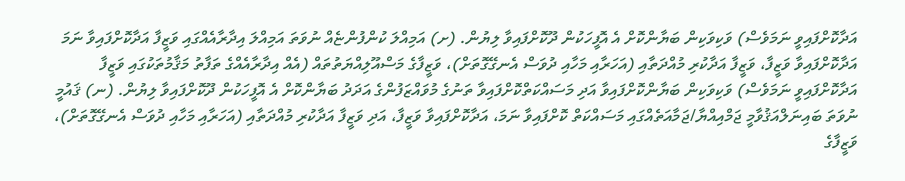އަދާކޮށްފައިވީ ނަމަވެސް) ވަކިވަކިން ބަޔާންކޮށް އެ އޮފީހަކުން ދޫކޮށްފައިވާ ލިޔުން. (ށ) އަމިއްލަ ކުންފުންޏެއް ނުވަތަ އަމިއްލަ އިދާރާއެއްގައި ވަޒީފާ އަދާކޮށްފައިވާ ނަމަ އަދާކޮށްފައިވާ ވަޒީފާ، ވަޒީފާ އަދާކުރި މުއްދަތާއި (އަހަރާއި މަހާއި ދުވަސް އެނގޭގޮތަށް)، ވަޒީފާގެ މަސްއޫލިއްޔަތުތައް (އެއް އިދާރާއެއްގެ ތަފާތު މަޤާމުތަކުގައި ވަޒީފާ އަދާކޮށްފައިވީ ނަމަވެސް) ވަކިވަކިން ބަޔާންކޮށްފައިވާ އަދި މަސައްކަތްކޮށްފައިވާ ތަނުގެ މުވައްޒަފުންގެ އަދަދު ބަޔާންކޮށް އެ އޮފީހަކުން ދޫކޮށްފައިވާ ލިޔުން. (ނ) ޤައުމީ ނުވަތަ ބައިނަލްއަޤުވާމީ ޖަމްއިއްޔާ/ޖަމާއަތެއްގައި މަސައްކަތް ކޮށްފައިވާ ނަމަ، އަދާކޮށްފައިވާ ވަޒީފާ، އަދި ވަޒީފާ އަދާކުރި މުއްދަތާއި (އަހަރާއި މަހާއި ދުވަސް އެނގޭގޮތަށް)، ވަޒީފާގެ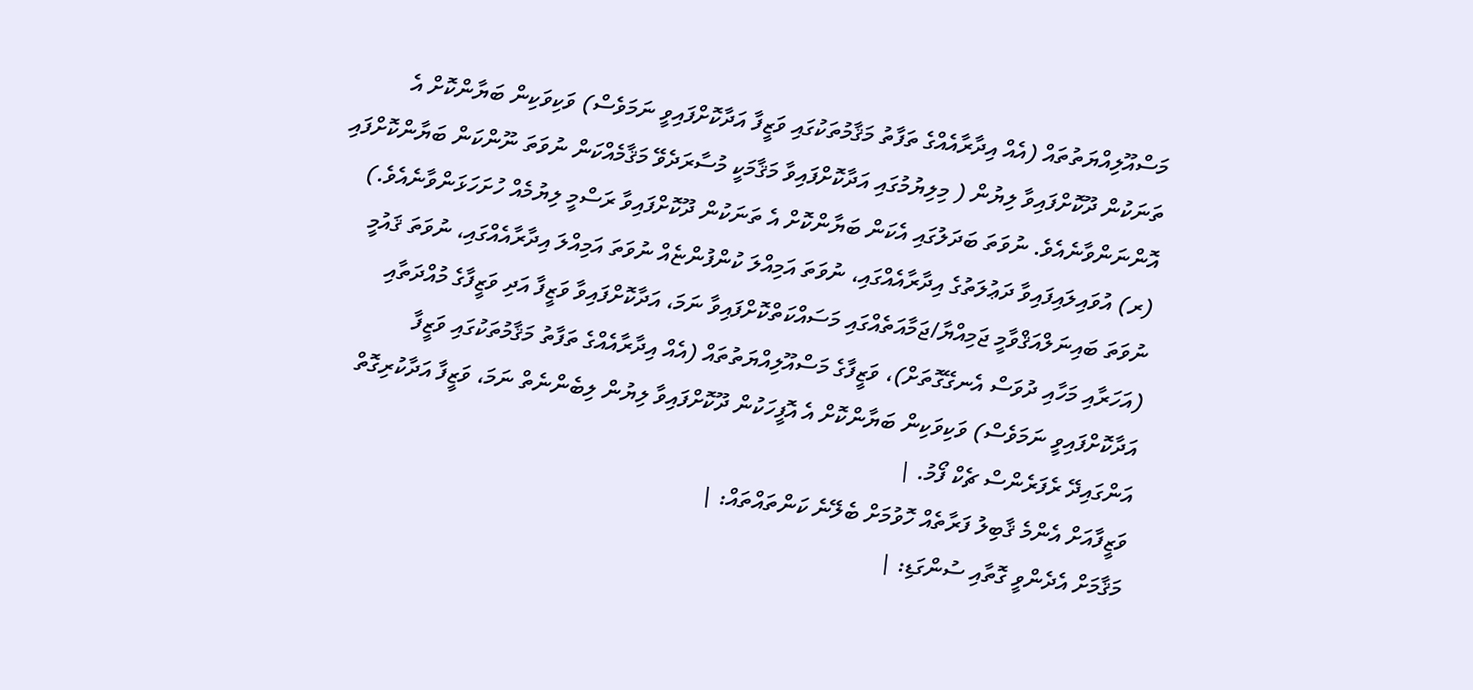މަސްއޫލިއްޔަތުތައް (އެއް އިދާރާއެއްގެ ތަފާތު މަޤާމުތަކުގައި ވަޒީފާ އަދާކޮށްފައިވީ ނަމަވެސް) ވަކިވަކިން ބަޔާންކޮށް އެ ތަނަކުން ދޫކޮށްފައިވާ ލިޔުން ( މިލިޔުމުގައި އަދާކޮށްފައިވާ މަޤާމަކީ މުސާރަދެވޭ މަޤާމެއްކަން ނުވަތަ ނޫންކަން ބަޔާންކޮށްފައި އޮންނަންވާނެއެވެ. ނުވަތަ ބަދަލުގައި އެކަން ބަޔާންކޮށް އެ ތަނަކުން ދޫކޮށްފައިވާ ރަސްމީ ލިޔުމެއް ހުށަހަޅަންވާނެއެވެ.) (ރ) އުވައިލައިފައިވާ ދަޢުލަތުގެ އިދާރާއެއްގައި، ނުވަތަ އަމިއްލަ ކުންފުންޏެއް ނުވަތަ އަމިއްލަ އިދާރާއެއްގައި، ނުވަތަ ޤައުމީ ނުވަތަ ބައިނަލްއަޤްވާމީ ޖަމިއްޔާ/ޖަމާއަތެއްގައި މަސައްކަތްކޮށްފައިވާ ނަމަ، އަދާކޮށްފައިވާ ވަޒީފާ އަދި ވަޒީފާގެ މުއްދަތާއި (އަހަރާއި މަހާއި ދުވަސް އެނގޭގޮތަށް)، ވަޒީފާގެ މަސްއޫލިއްޔަތުތައް (އެއް އިދާރާއެއްގެ ތަފާތު މަޤާމުތަކުގައި ވަޒީފާ އަދާކޮށްފައިވީ ނަމަވެސް) ވަކިވަކިން ބަޔާންކޮށް އެ އޮފީހަކުން ދޫކޮށްފައިވާ ލިޔުން ލިބެންނެތް ނަމަ، ވަޒީފާ އަދާކުރިގޮތް އަންގައިދޭ ރެފަރެންސް ޗެކް ފޯމު. |
ވަޒީފާއަށް އެންމެ ޤާބިލު ފަރާތެއް ހޮވުމަށް ބެލޭނެ ކަންތައްތައް: |
މަޤާމަށް އެދެންވީ ގޮތާއި ސުންގަޑި: |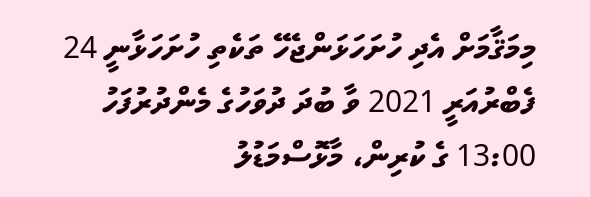މިމަޤާމަށް އެދި ހުށަހަޅަންޖެހޭ ތަކެތި ހުށަހަޅާނީ 24 ފެބްރުއަރީ 2021 ވާ ބުދަ ދުވަހުގެ މެންދުރުފަހު 13:00 ގެ ކުރިން، މާޅޮސްމަޑުލު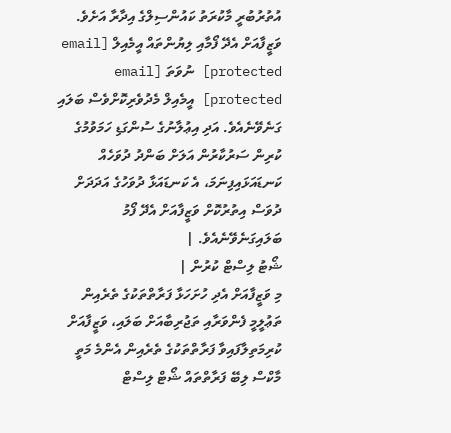އުތުރުބުރީ މާކުރަތު ކައުންސިލްގެ އިދާރާ އަށެވެ. ވަޒީފާއަށް އެދޭ ފޯމާއި ލިޔުންތައް އީމެއިލް [email protected] ނުވަތަ [email protected] އީމެއިލް މެދުވެރިކޮށްވެސް ބަލައި ގަނެވޭނެއެވެ. އަދި އިޢުލާނުގެ ސުންގަޑި ހަމަވުމުގެ ކުރިން ސަރުކާރުން އަލަށް ބަންދު ދުވަހެއް ކަނޑައަޅައިފިނަމަ، އެ ކަނޑައަޅާ ދުވަހުގެ އަދަދަށް ދުވަސް އިތުރުކޮށް ވަޒީފާއަށް އެދޭ ފޯމު ބަލައިގަނެވޭނެއެވެ. |
ޝޯޓު ލިސްޓް ކުރުން |
މި ވަޒީފާއަށް އެދި ހުށަހަޅާ ފަރާތްތަކުގެ ތެރެއިން ތަޢުލީމީ ފެންވަރާއި ތަޖުރިބާއަށް ބަލައި، ވަޒީފާއަށް ކުރިމަތިލާފައިވާ ފަރާތްތަކުގެ ތެރެއިން އެންމެ މަތީ މާކްސް ލިބޭ ފަރާތްތައް ޝޯޓް ލިސްޓް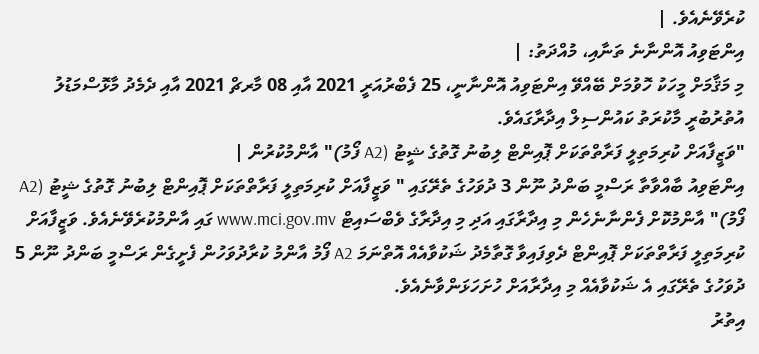ކުރެވޭނެއެވެ. |
އިންޓަވިއު އޮންނާނެ ތަނާއި، މުއްދަތު: |
މި މަޤާމަށް މީހަކު ހޮވުމަށް ބޭއްވޭ އިންޓަވިއު އޮންނާނީ، 25 ފެބްރުއަރީ 2021 އާއި 08 މާރޗް 2021 އާއި ދެމެދު މާޅޮސްމަޑުލު އުތުރުބުރީ މާކުރަތު ކައުންސިލް އިދާރާގައެވެ.
"ވަޒީފާއަށް ކުރިމަތިލީ ފަރާތްތަކަށް ޕޮއިންޓް ލިބުނު ގޮތުގެ ޝީޓު (A2 ފޯމު)" އާންމުކުރުން |
އިންޓަވިއު ބާއްވާތާ ރަސްމީ ބަންދު ނޫން 3 ދުވަހުގެ ތެރޭގައި " ވަޒީފާއަށް ކުރިމަތިލީ ފަރާތްތަކަށް ޕޮއިންޓް ލިބުނު ގޮތުގެ ޝީޓު (A2 ފޯމު)" އާންމުކޮށް ފެންނާނެހެން މި އިދާރާގައި އަދި މި އިދާރާގެ ވެބްސައިޓް www.mci.gov.mv ގައި އާންމުކުރެވޭނެއެވެ. ވަޒީފާއަށް ކުރިމަތިލީ ފަރާތްތަކަށް ޕޮއިންޓް ދެވިފައިވާ ގޮތާމެދު ޝަކުވާއެއް އޮތްނަމަ A2 ފޯމު އާންމު ކުރާދުވަހުން ފެށީގެން ރަސްމީ ބަންދު ނޫން 5 ދުވަހުގެ ތެރޭގައި އެ ޝަކުވާއެއް މި އިދާރާއަށް ހުށަހަޅަންވާނެއެވެ.
އިތުރު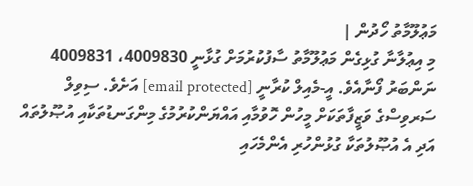މަޢުލޫމާތު ހޯދުން |
މި އިޢުލާނާ ގުޅިގެން މަޢުލޫމާތު ސާފުކުރުމަށް ގުޅާނީ 4009830، 4009831 ނަންބަރު ފޯނާއެވެ. އީ-މެއިލް ކުރާނީ [email protected] އަށެވެ. ސިވިލް ސަރވިސްގެ ވަޒީފާތަކަށް މީހުން ހޮވުމާއި އައްޔަންކުރުމުގެ މިންގަނޑުތަކާއި އުޞޫލުތައް އަދި އެ އުޞޫލުތަކާ ގުޅުންހުރި އެންމެހައި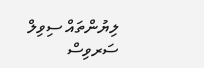ލިޔުންތައް ސިވިލް ސަރވިސް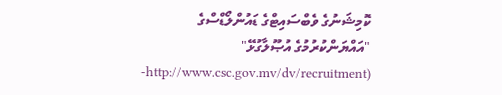ކޮމިޝަނުގެ ވެބްސައިޓްގެ ޑައުންލޯޑްސްގެ "އައްޔަންކުރުމުގެ އުޞޫލާގުޅޭ" (http://www.csc.gov.mv/dv/recruitment-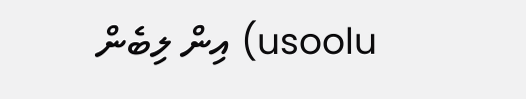usoolu) އިން ލިބެން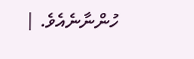ހުންނާނެއެވެ. |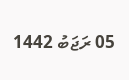05 ރަޖަބު 1442